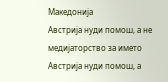Македонија
Австрија нуди помош, а не медијаторство за името
Австрија нуди помош, а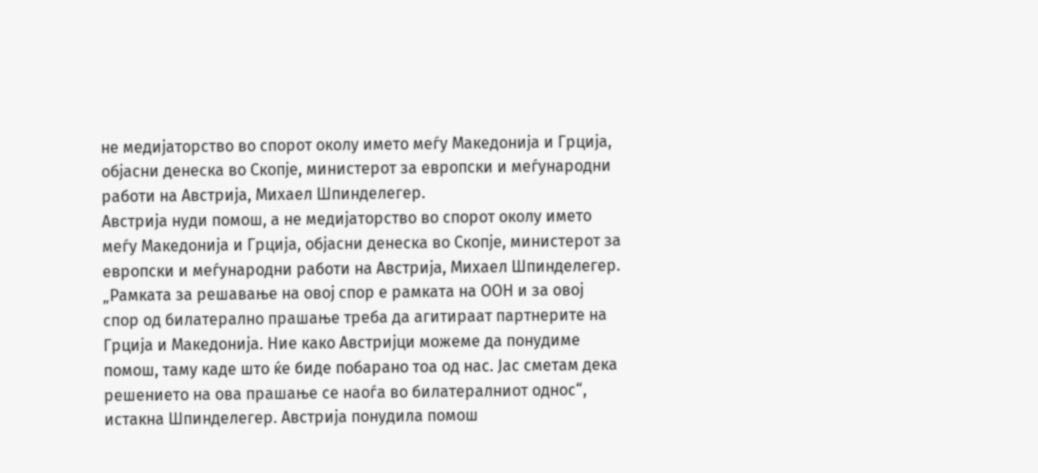не медијаторство во спорот околу името меѓу Македонија и Грција, објасни денеска во Скопје, министерот за европски и меѓународни работи на Австрија, Михаел Шпинделегер.
Австрија нуди помош, а не медијаторство во спорот околу името меѓу Македонија и Грција, објасни денеска во Скопје, министерот за европски и меѓународни работи на Австрија, Михаел Шпинделегер. „Рамката за решавање на овој спор е рамката на ООН и за овој спор од билатерално прашање треба да агитираат партнерите на Грција и Македонија. Ние како Австријци можеме да понудиме помош, таму каде што ќе биде побарано тоа од нас. Јас сметам дека решението на ова прашање се наоѓа во билатералниот однос“, истакна Шпинделегер. Австрија понудила помош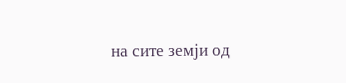на сите земји од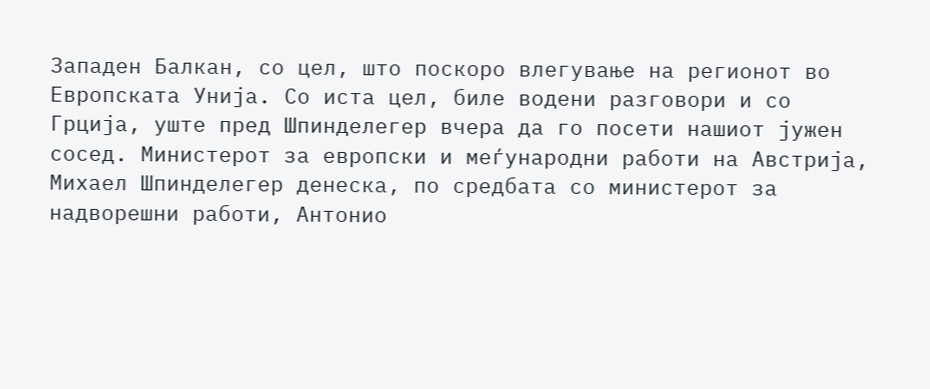Западен Балкан, со цел, што поскоро влегување на регионот во Европската Унија. Со иста цел, биле водени разговори и со Грција, уште пред Шпинделегер вчера да го посети нашиот јужен сосед. Министерот за европски и меѓународни работи на Австрија, Михаел Шпинделегер денеска, по средбата со министерот за надворешни работи, Антонио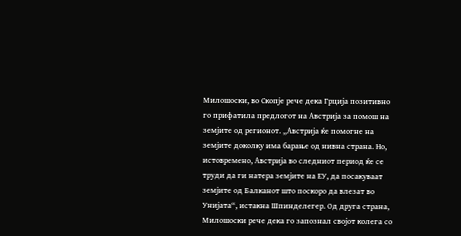Милошоски, во Скопје рече дека Грција позитивно го прифатила предлогот на Австрија за помош на земјите од регионот. „Австрија ќе помогне на земјите доколку има барање од нивна страна. Но, истовремено, Австрија во следниот период ќе се труди да ги натера земјите на ЕУ, да посакуваат земјите од Балканот што поскоро да влезат во Унијата“, истакна Шпинделегер. Од друга страна, Милошоски рече дека го запознал својот колега со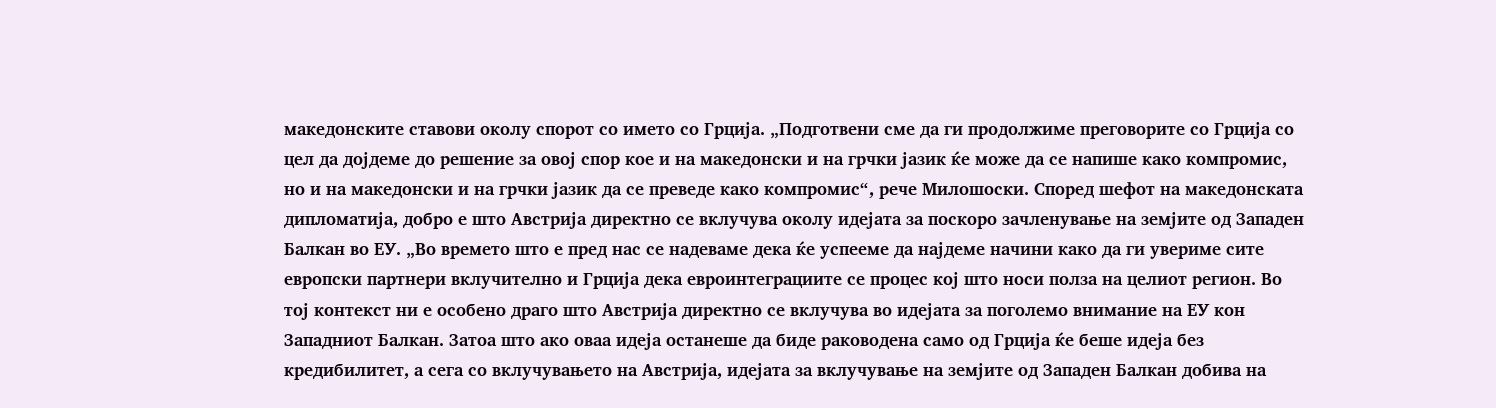македонските ставови околу спорот со името со Грција. „Подготвени сме да ги продолжиме преговорите со Грција со цел да дојдеме до решение за овој спор кое и на македонски и на грчки јазик ќе може да се напише како компромис, но и на македонски и на грчки јазик да се преведе како компромис“, рече Милошоски. Според шефот на македонската дипломатија, добро е што Австрија директно се вклучува околу идејата за поскоро зачленување на земјите од Западен Балкан во ЕУ. „Во времето што е пред нас се надеваме дека ќе успееме да најдеме начини како да ги увериме сите европски партнери вклучително и Грција дека евроинтеграциите се процес кој што носи полза на целиот регион. Во тој контекст ни е особено драго што Австрија директно се вклучува во идејата за поголемо внимание на ЕУ кон Западниот Балкан. Затоа што ако оваа идеја останеше да биде раководена само од Грција ќе беше идеја без кредибилитет, а сега со вклучувањето на Австрија, идејата за вклучување на земјите од Западен Балкан добива на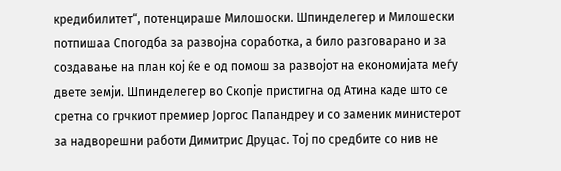кредибилитет“, потенцираше Милошоски. Шпинделегер и Милошески потпишаа Спогодба за развојна соработка, а било разговарано и за создавање на план кој ќе е од помош за развојот на економијата меѓу двете земји. Шпинделегер во Скопје пристигна од Атина каде што се сретна со грчкиот премиер Јоргос Папандреу и со заменик министерот за надворешни работи Димитрис Друцас. Тој по средбите со нив не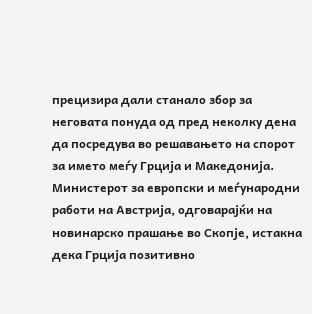прецизира дали станало збор за неговата понуда од пред неколку дена да посредува во решавањето на спорот за името меѓу Грција и Македонија. Министерот за европски и меѓународни работи на Австрија, одговарајќи на новинарско прашање во Скопје, истакна дека Грција позитивно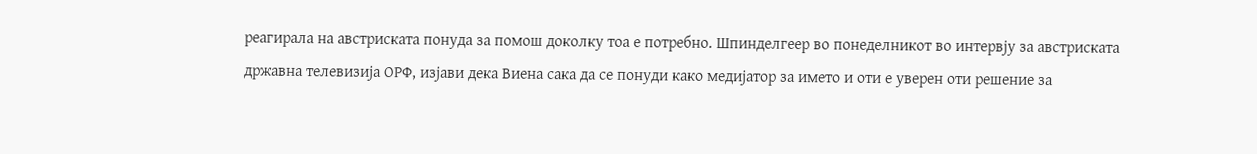реагирала на австриската понуда за помош доколку тоа е потребно. Шпинделгеер во понеделникот во интервју за австриската државна телевизија ОРФ, изјави дека Виена сака да се понуди како медијатор за името и оти е уверен оти решение за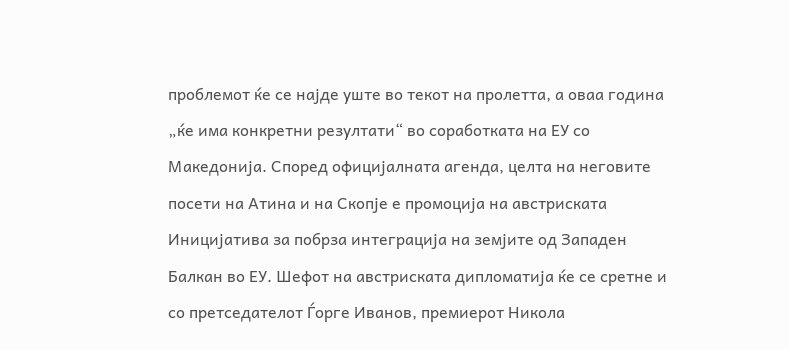проблемот ќе се најде уште во текот на пролетта, а оваа година „ќе има конкретни резултати“ во соработката на ЕУ со Македонија. Според официјалната агенда, целта на неговите посети на Атина и на Скопје е промоција на австриската Иницијатива за побрза интеграција на земјите од Западен Балкан во ЕУ. Шефот на австриската дипломатија ќе се сретне и со претседателот Ѓорге Иванов, премиерот Никола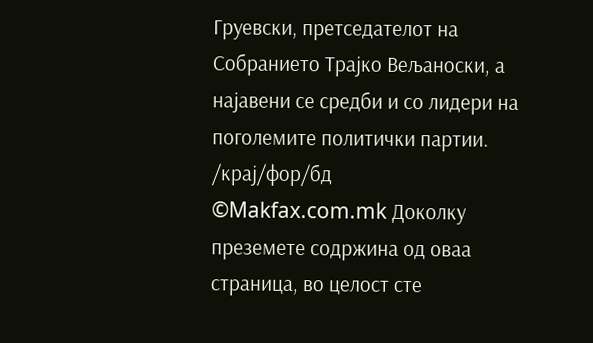Груевски, претседателот на Собранието Трајко Вељаноски, а најавени се средби и со лидери на поголемите политички партии. /крај/фор/бд
©Makfax.com.mk Доколку преземете содржина од оваа страница, во целост сте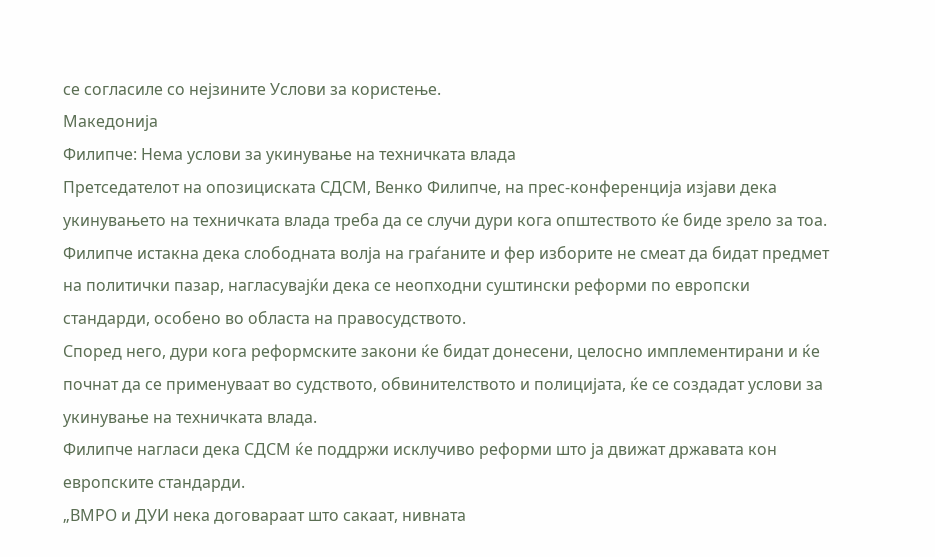се согласиле со нејзините Услови за користење.
Македонија
Филипче: Нема услови за укинување на техничката влада
Претседателот на опозициската СДСМ, Венко Филипче, на прес-конференција изјави дека укинувањето на техничката влада треба да се случи дури кога општеството ќе биде зрело за тоа.
Филипче истакна дека слободната волја на граѓаните и фер изборите не смеат да бидат предмет на политички пазар, нагласувајќи дека се неопходни суштински реформи по европски стандарди, особено во областа на правосудството.
Според него, дури кога реформските закони ќе бидат донесени, целосно имплементирани и ќе почнат да се применуваат во судството, обвинителството и полицијата, ќе се создадат услови за укинување на техничката влада.
Филипче нагласи дека СДСМ ќе поддржи исклучиво реформи што ја движат државата кон европските стандарди.
„ВМРО и ДУИ нека договараат што сакаат, нивната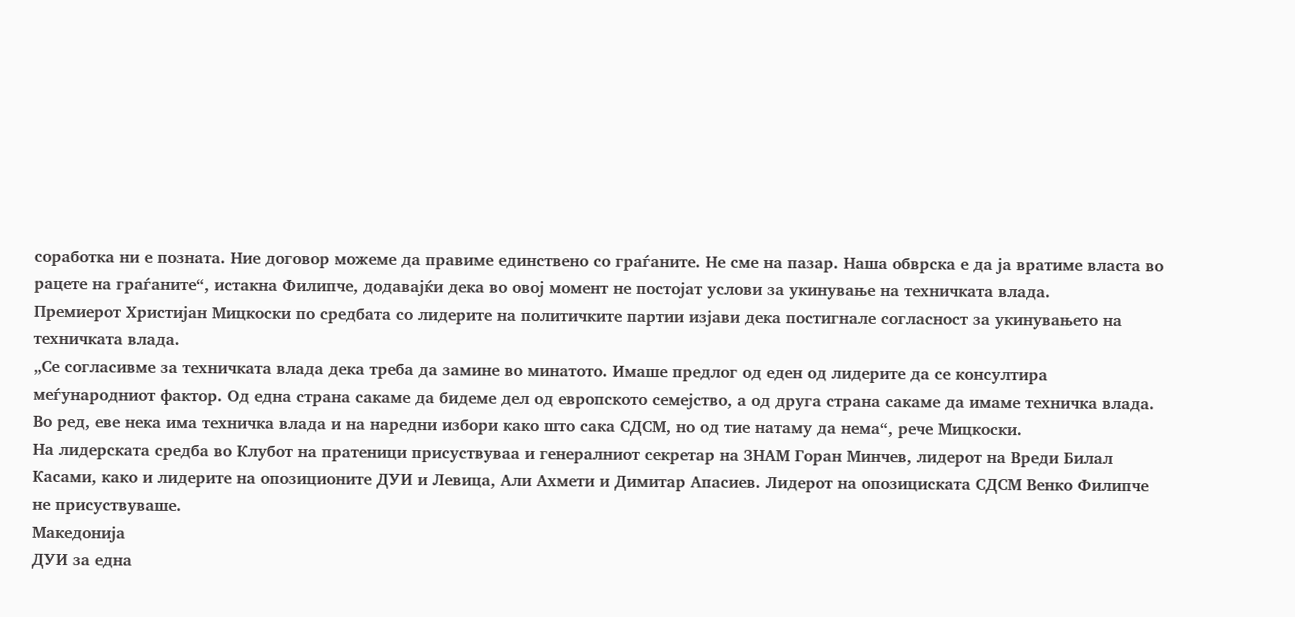соработка ни е позната. Ние договор можеме да правиме единствено со граѓаните. Не сме на пазар. Наша обврска е да ја вратиме власта во рацете на граѓаните“, истакна Филипче, додавајќи дека во овој момент не постојат услови за укинување на техничката влада.
Премиерот Христијан Мицкоски по средбата со лидерите на политичките партии изјави дека постигнале согласност за укинувањето на техничката влада.
„Се согласивме за техничката влада дека треба да замине во минатото. Имаше предлог од еден од лидерите да се консултира меѓународниот фактор. Од една страна сакаме да бидеме дел од европското семејство, а од друга страна сакаме да имаме техничка влада. Во ред, еве нека има техничка влада и на наредни избори како што сака СДСМ, но од тие натаму да нема“, рече Мицкоски.
На лидерската средба во Клубот на пратеници присуствуваа и генералниот секретар на ЗНАМ Горан Минчев, лидерот на Вреди Билал Касами, како и лидерите на опозиционите ДУИ и Левица, Али Ахмети и Димитар Апасиев. Лидерот на опозициската СДСМ Венко Филипче не присуствуваше.
Македонија
ДУИ за една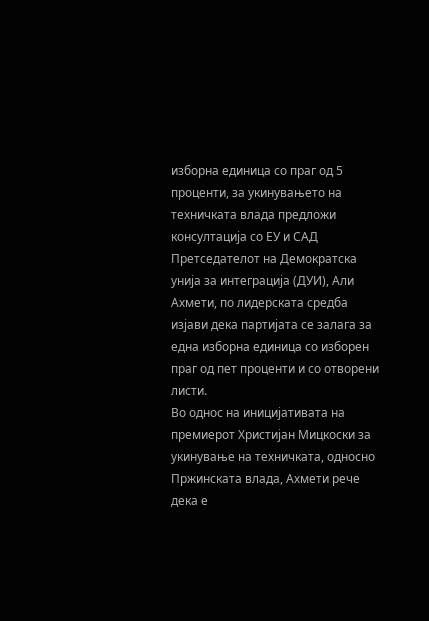изборна единица со праг од 5 проценти, за укинувањето на техничката влада предложи консултација со ЕУ и САД
Претседателот на Демократска унија за интеграција (ДУИ), Али Ахмети, по лидерската средба изјави дека партијата се залага за една изборна единица со изборен праг од пет проценти и со отворени листи.
Во однос на иницијативата на премиерот Христијан Мицкоски за укинување на техничката, односно Пржинската влада, Ахмети рече дека е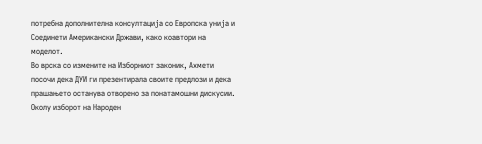потребна дополнителна консултација со Европска унија и Соединети Американски Држави, како коавтори на моделот.
Во врска со измените на Изборниот законик, Ахмети посочи дека ДУИ ги презентирала своите предлози и дека прашањето останува отворено за понатамошни дискусии.
Околу изборот на Народен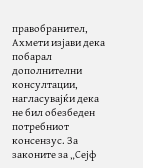правобранител, Ахмети изјави дека побарал дополнителни консултации, нагласувајќи дека не бил обезбеден потребниот консензус. За законите за „Сејф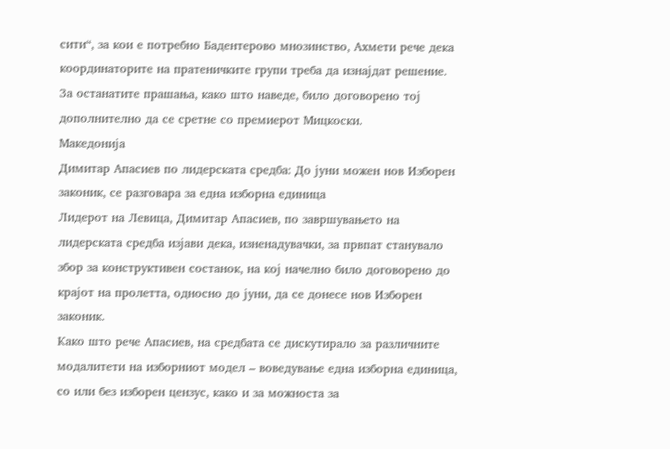сити“, за кои е потребно Бадентерово мнозинство, Ахмети рече дека координаторите на пратеничките групи треба да изнајдат решение.
За останатите прашања, како што наведе, било договорено тој дополнително да се сретне со премиерот Мицкоски.
Македонија
Димитар Апасиев по лидерската средба: До јуни можен нов Изборен законик, се разговара за една изборна единица
Лидерот на Левица, Димитар Апасиев, по завршувањето на лидерската средба изјави дека, изненадувачки, за првпат станувало збор за конструктивен состанок, на кој начелно било договорено до крајот на пролетта, односно до јуни, да се донесе нов Изборен законик.
Како што рече Апасиев, на средбата се дискутирало за различните модалитети на изборниот модел – воведување една изборна единица, со или без изборен цензус, како и за можноста за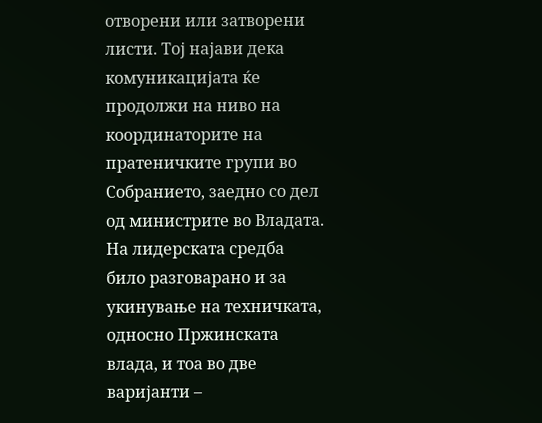отворени или затворени листи. Тој најави дека комуникацијата ќе продолжи на ниво на координаторите на пратеничките групи во Собранието, заедно со дел од министрите во Владата.
На лидерската средба било разговарано и за укинување на техничката, односно Пржинската влада, и тоа во две варијанти –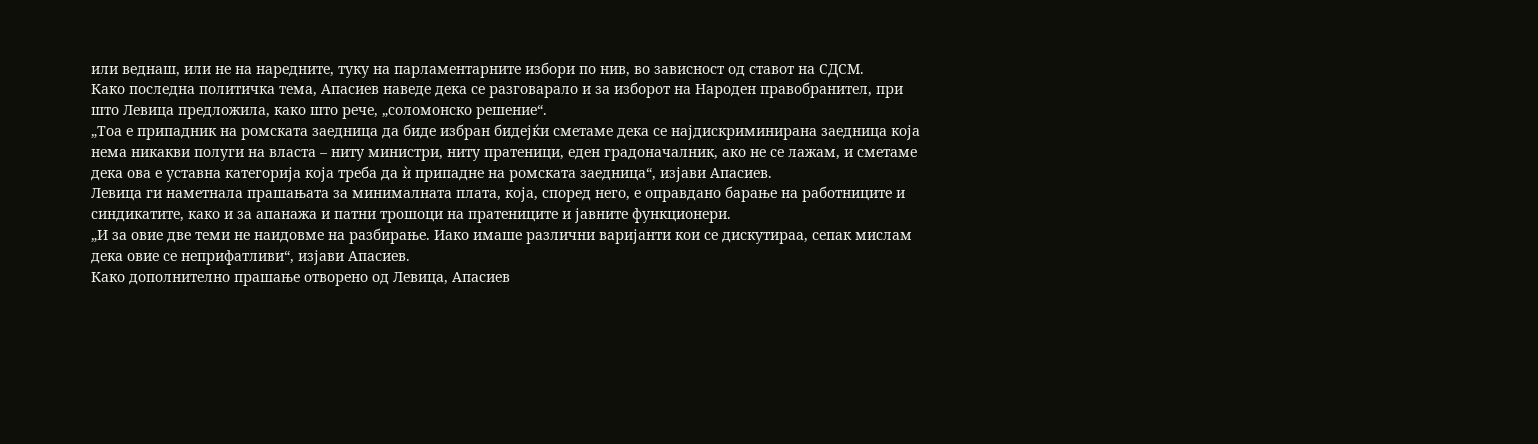или веднаш, или не на наредните, туку на парламентарните избори по нив, во зависност од ставот на СДСМ.
Како последна политичка тема, Апасиев наведе дека се разговарало и за изборот на Народен правобранител, при што Левица предложила, како што рече, „соломонско решение“.
„Тоа е припадник на ромската заедница да биде избран бидејќи сметаме дека се најдискриминирана заедница која нема никакви полуги на власта – ниту министри, ниту пратеници, еден градоначалник, ако не се лажам, и сметаме дека ова е уставна категорија која треба да ѝ припадне на ромската заедница“, изјави Апасиев.
Левица ги наметнала прашањата за минималната плата, која, според него, е оправдано барање на работниците и синдикатите, како и за апанажа и патни трошоци на пратениците и јавните функционери.
„И за овие две теми не наидовме на разбирање. Иако имаше различни варијанти кои се дискутираа, сепак мислам дека овие се неприфатливи“, изјави Апасиев.
Како дополнително прашање отворено од Левица, Апасиев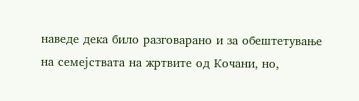наведе дека било разговарано и за обештетување на семејствата на жртвите од Кочани, но,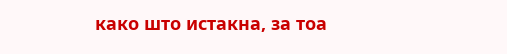како што истакна, за тоа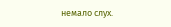немало слух.